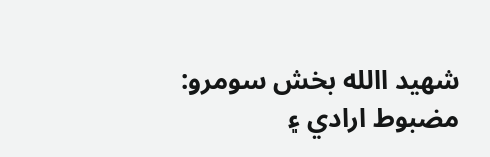شھيد االله بخش سومرو: مضبوط ارادي ۽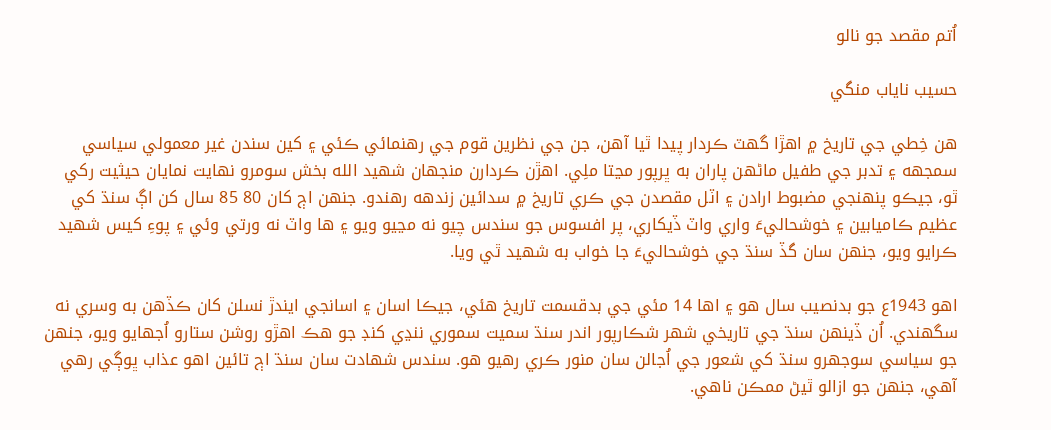اُتم مقصد جو نالو

حسيب ناياب منگي

هن خِطي جي تاريخ ۾ اهڙا گهٽ ڪردار پيدا ٿيا آهن، جن جي نظرين قوم جي رھنمائي ڪئي ۽ کين سندن غير معمولي سياسي سمجهه ۽ تدبر جي طفيل ماڻهن پاران به ڀرپور مڃتا ملِي. اهڙن ڪردارن منجهان شھيد الله بخش سومرو نھايت نمايان حيثيت رکي ٿو، جيڪو پنھنجي مضبوط ارادن ۽ اٽل مقصدن جي ڪري تاريخ ۾ سدائين زندھه رھندو. جنھن اڄ کان 80 85 سال کن اڳ سنڌ کي عظيم ڪاميابين ۽ خوشحاليءَ واري واٽ ڏيکاري، پر افسوس جو سندس چيو نه مڃيو ويو ۽ ها واٽ نه ورتي وئي ۽ پوءِ کيس شھيد ڪرايو ويو، جنھن سان گڏ سنڌ جي خوشحاليءَ جا خواب به شھيد ٿي ويا.

اهو 1943ع جو بدنصيب سال هو ۽ اها 14 مئي جي بدقسمت تاريخ هئي، جيڪا اسان ۽ اسانجي ايندڙ نسلن کان ڪڏهن به وسري نه سگهندي. اُن ڏينھن سنڌ جي تاريخي شھر شڪارپور اندر سنڌ سميت سموري ننڍي کنڊ جو هڪ اهڙو روشن ستارو اُجهايو ويو، جنھن جو سياسي سوجهرو سنڌ کي شعور جي اُجالن سان منور ڪري رهيو هو. سندس شھادت سان سنڌ اڄ تائين اهو عذاب ڀوڳي رهي آهي، جنھن جو ازالو ٿيڻ ممڪن ناهي.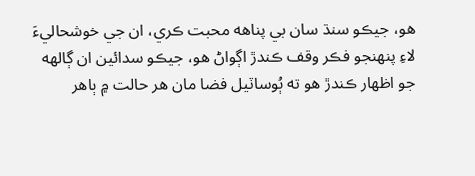هو، جيڪو سنڌ سان بي پناهه محبت ڪري، ان جي خوشحاليءَ لاءِ پنھنجو فڪر وقف ڪندڙ اڳواڻ هو، جيڪو سدائين ان ڳالهه جو اظھار ڪندڙ هو ته ٻُوساٽيل فضا مان هر حالت ۾ ٻاهر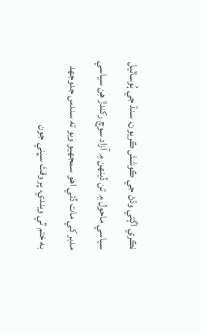نڪري اڳتي وڌڻ جي ڪوشش ڪريون. سنڌ جي ٻُوساٽيل سياسي ماحول ۾ تن ڏينھن ۾ آزاد سوچ رکندڙ هِن سياسي مدبر کي مات ڏئي اهو سمجهيو ويو ته سندس جدوجھد به ختم ٿي ويندي، پر وقتَ سڀني جون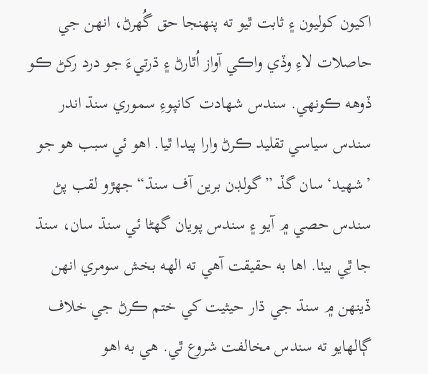اکيون کوليون ۽ ثابت ٿيو ته پنھنجا حق گُهرڻ، انهن جي حاصلات لاءِ وڏي واڪي آواز اُٿارڻ ۽ ڌرتيءَ جو درد رکڻ ڪو ڏوهه ڪونھي. سندس شھادت کانپوءِ سموري سنڌ اندر سندس سياسي تقليد ڪرڻ وارا پيدا ٿيا. اهو ئي سبب هو جو ’شھيد‘ سان گڏ ”گولڊن برين آف سنڌ“ جھڙو لقب پڻ سندس حصي ۾ آيو ۽ سندس پويان گهڻا ئي سنڌ سان، سنڌ جا ٿِي بيٺا. اها به حقيقت آهي ته الهه بخش سومري انهن ڏينھن ۾ سنڌ جي ڌار حيثيت کي ختم ڪرڻ جي خلاف ڳالهايو ته سندس مخالفت شروع ٿي. هي به اهو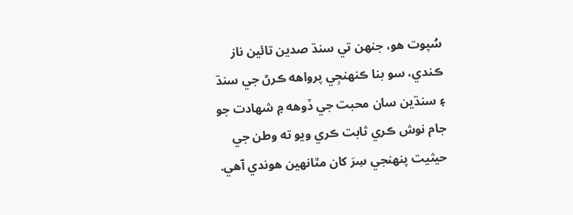سُپوت هو، جنھن تي سنڌ صدين تائين ناز ڪندي، سو بنا ڪنھنجِي پرواهه ڪرڻ جي سنڌ ۽ سنڌين سان محبت جي ڏوھه ۾ شھادت جو جام نوش ڪري ثابت ڪري ويو ته وطن جي حيثيت پنھنجي سِرَ کان مٿانھين هوندي آهي.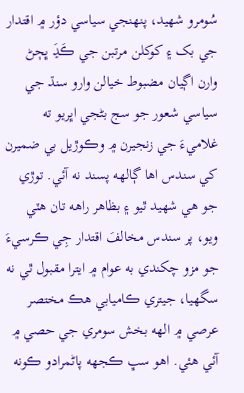سُومرو شھيد، پنھنجي سياسي دؤر ۾ اقتدار جي بک ۽ کوکلن مرتبن جي ڪَڍَ ڀڄڻ وارن اڳيان مضبوط خيالن وارو سنڌ جي سياسي شعور جو سج بڻجي اڀريو ته غلاميءَ جي زنجيرن ۾ وڪوڙيل بي ضميرن کي سندس اها ڳالهه پسند نه آئي. توڙي جو هي شھيد ٿيو ۽ بظاھر راهه تان هٽي ويو، پر سندس مخالفَ اقتدار جِي ڪرسيءَ جو مزو چکندي به عوام ۾ ايترا مقبول ٿي نه سگهيا، جيتري ڪاميابي هڪ مختصر عرصي ۾ الهه بخش سومري جي حصي ۾ آئي هئي. اهو سڀ ڪجهه پاڻمرادو ڪونه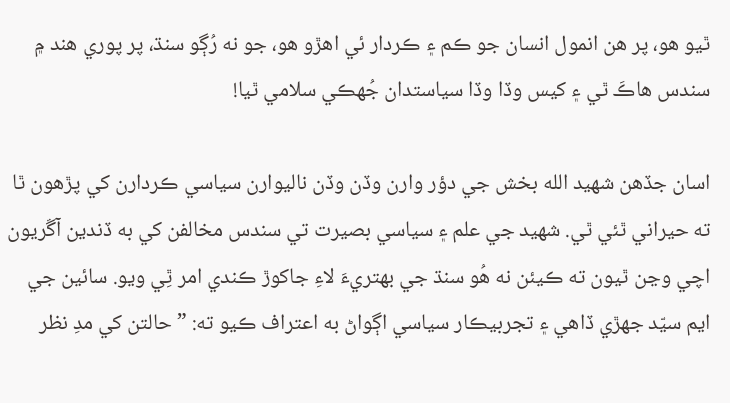ٿيو هو، پر هن انمول انسان جو ڪم ۽ ڪردار ئي اهڙو هو، جو نه رُڳو سنڌ، پر پوري هند ۾ سندس هاڪَ ٿي ۽ کيس وڏا وڏا سياستدان جُهڪي سلامي ٿيا!

اسان جڏهن شھيد الله بخش جي دؤر وارن وڏن وڏن ناليوارن سياسي ڪردارن کي پڙهون ٿا ته حيراني ٿئي ٿي. شھيد جي علم ۽ سياسي بصيرت تي سندس مخالفن کي به ڏندين آڱريون اچي وڃن ٿيون ته ڪيئن نه هُو سنڌ جي بھتريءَ لاءِ جاکوڙ ڪندي امر ٿِي ويو. سائين جي ايم سيّد جھڙي ڏاهي ۽ تجربيڪار سياسي اڳواڻ به اعتراف ڪيو ته: ”حالتن کي مدِ نظر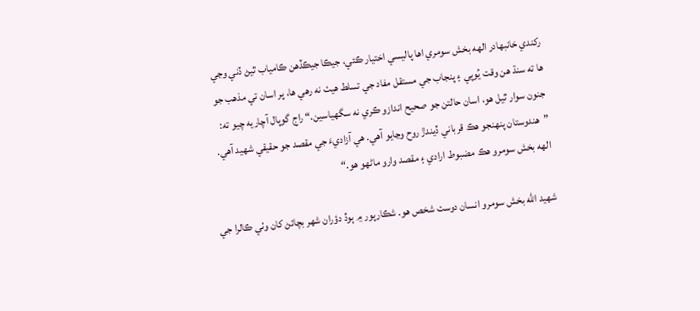رکندي خانبھادر الهه بخش سومري اها پاليسي اختيار ڪئي، جيڪا جيڪڏهن ڪامياب ٿيڻ ڏني وڃي ها ته سنڌ هن وقت يُوپي ۽ پنجاب جي مستقل مفاد جي تسلط هيٺ نه رهي ها، پر اسان تي مذهب جو جنون سوار ٿيل هو، اسان حالتن جو صحيح اندازو ڪري نه سگهياسين.“ راج گوپال آچاريه چيو ته: ”هندوستان پنھنجو هڪ قرباني ڏيندڙ روح وڃايو آهي. هي آزاديءَ جي مقصد جو حقيقي شھيد آهي. الهه بخش سومرو هڪ مضبوط ارادي ۽ مقصد وارو ماڻهو هو.“

شھيد الله بخش سومرو انسان دوست شخص هو. شڪارپور ۾ ٻوڏ دؤران شھر بچائڻ کان وٺي ڪالرا جي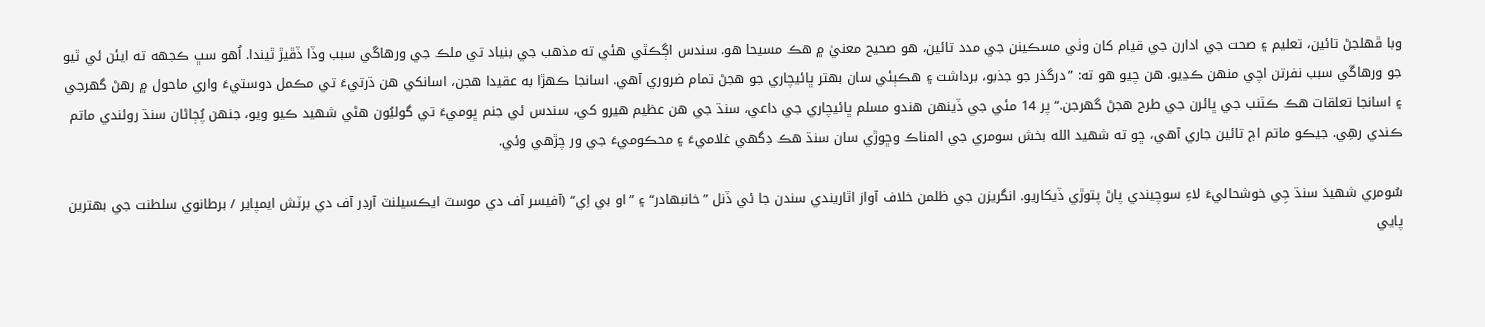وبا ڦھلجڻ تائين، تعليم ۽ صحت جي ادارن جي قيام کان وٺي مسڪينن جي مدد تائين، هو صحيح معنيٰ ۾ هڪ مسيحا هو. سندس اڳڪٿي هئي ته مذهب جي بنياد تي ملڪ جي ورهاڱي سبب وڏا ڏڦيڙ ٿيندا. اُهو سڀ ڪجهه ته ايئن ئي ٿيو جو ورهاڱي سبب نفرتن اچي منھن ڪڍيو. هن چيو هو ته: ”درگذر جو جذبو، برداشت ۽ هڪٻئي سان بھتر ڀائيچاري جو هجڻ تمام ضروري آهي. اسانجا ڪھڙا به عقيدا هجن، اسانکي هن ڌرتيءَ تي مڪمل دوستيءَ واري ماحول ۾ رهڻ گهرجي ۽ اسانجا تعلقات هڪ ڪٽنب جي ڀائرن جي طرح هجڻ گهرجن.“ پر 14 مئي جي ڏينھن هندو مسلم ڀائيچاري جي داعي، سنڌ جي هن عظيم هيرو کي، سندس ئي جنم ڀوميءَ تي گوليُون هڻي شھيد ڪيو ويو، جنھن پُڄاڻان سنڌ روئندي ماتم ڪندي رهِي. جيڪو ماتم اڄ تائين جاري آهي، ڇو ته شھيد الله بخش سومري جي المناڪ وڇوڙي سان سنڌ هڪ ڊگهي غلاميءَ ۽ محڪوميءَ جي ور چڙهي وئي.

سُومري شھيدَ سنڌ جِي خوشحاليءَ لاءِ سوچيندي پاڻ پتوڙي ڏيکاريو. انگريزن جي ظلمن خلاف آواز اٿاريندي سندن جا ئي ڏنل ”خانبھادر“ ۽ ”او بي اِي“ (آفيسر آف دي موسٽ ايڪسيلنٽ آرڊر آف دي برٽش ايمپاير / برطانوي سلطنت جي بھترين پايي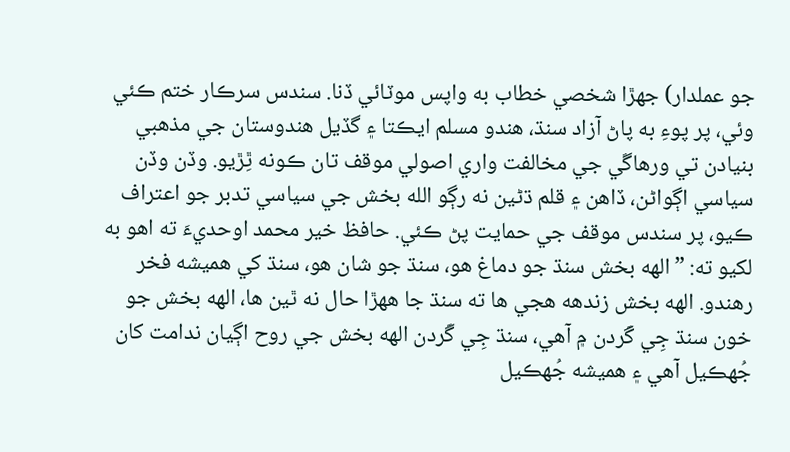جو عملدار) جھڙا شخصي خطاب به واپس موٽائي ڏنا. سندس سرڪار ختم ڪئي وئي، پر پوءِ به پاڻ آزاد سنڌ، هندو مسلم ايڪتا ۽ گڏيل هندوستان جي مذهبي بنيادن تي ورهاڱي جي مخالفت واري اصولي موقف تان ڪونه ٿِڙيو. وڏن وڏن سياسي اڳواڻن، ڏاھن ۽ قلم ڌڻين نه رڳو الله بخش جي سياسي تدبر جو اعتراف ڪيو، پر سندس موقف جي حمايت پڻ ڪئي. حافظ خير محمد اوحديءَ ته اهو به لکيو ته: ”الهه بخش سنڌ جو دماغ هو، سنڌ جو شان هو، سنڌ کي هميشه فخر رهندو. الهه بخش زندهه هجي ها ته سنڌ جا هھڙا حال نه ٿين ها، الهه بخش جو خون سنڌ جِي گَردن ۾ آهي، سنڌ جِي گَردن الهه بخش جي روح اڳيان ندامت کان جُهڪيل آهي ۽ هميشه جُهڪيل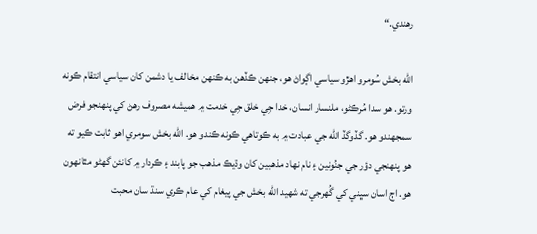رهندي.“

الله بخش سُومرو اهڙو سياسي اڳواڻ هو، جنھن ڪڏهن به ڪنھن مخالف يا دشمن کان سياسي انتقام ڪونه ورتو. هو سدا مُرڪڻو، ملنسار انسان، خدا جِي خلق جِي خدمت ۾ هميشه مصروف رهڻ کي پنھنجو فرض سمجهندو هو. گڏوگڏ الله جي عبادت ۾ به ڪوتاهي ڪونه ڪندو هو. الله بخش سومري اهو ثابت ڪيو ته هو پنھنجي دؤر جي جنُونين ۽ نام نھاد مذهبين کان وڌيڪ مذهب جو پابند ۽ ڪردار ۾ کانئن گهڻو مٿانھون هو. اڄ اسان سڀني کي گُهرجي ته شھيد الله بخش جي پيغام کي عام ڪري سنڌ سان محبت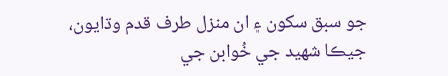جو سبق سکون ۽ ان منزل طرف قدم وڌايون، جيڪا شھيد جي خُوابن جي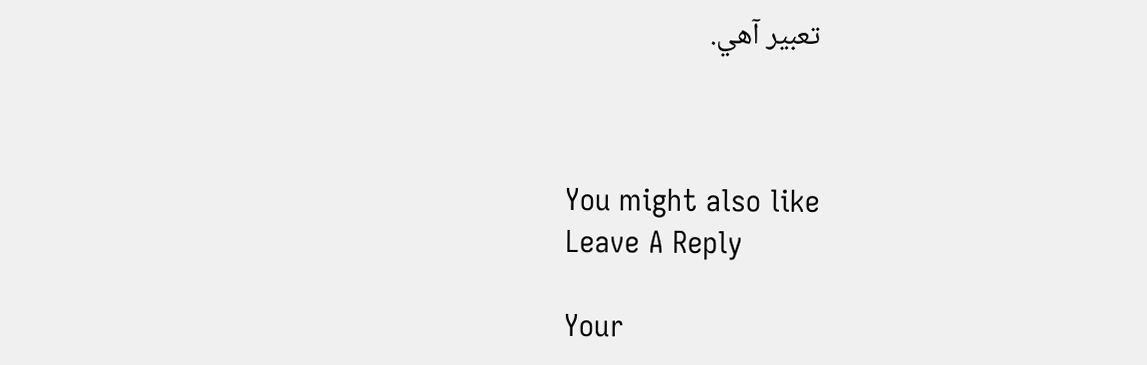تعبير آهي.



You might also like
Leave A Reply

Your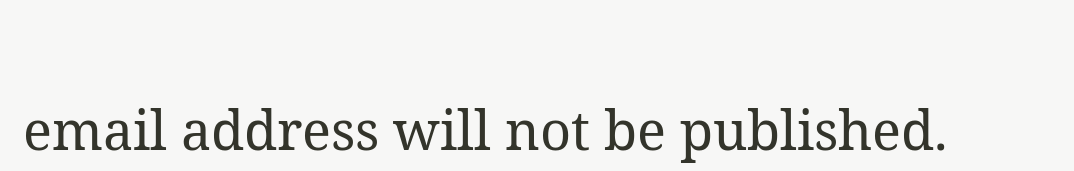email address will not be published.